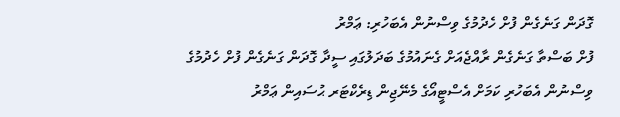ގޮދަން ގަނެގެން ފުށް ހެދުމުގެ ވިސްނުން އެބަހުރި: ޢަމްރު
ފުށް ބަސްތާ ގަނެގެން ރާއްޖެއަށް ގެނައުމުގެ ބަދަލުގައި ސީދާ ގޮދަން ގަނެގެން ފުށް ހެދުމުގެ ވިސްނުން އެބަހުރި ކަމަށް އެސްޓީއޯގެ މެނޭޖިން ޑިރެކްޓަރ ޙުސައިން ޢަމްރު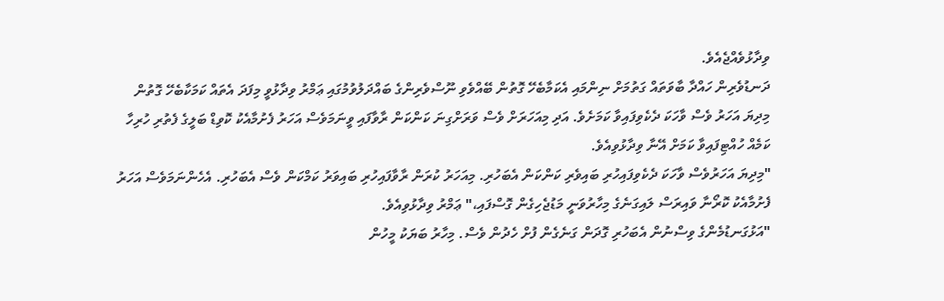ވިދާޅުވެއްޖެއެވެ.
ދަނޑުވެރިން ހައްދާ ބާވަތައް ގަތުމަށް ނިންމައި އެކަމާބެހޭ ގޮތުން ބޭއްވެވި ނޫސްވެރިންގެ ބައްދަލުވުމުގައި ޢަމްރު ވިދާޅުވީ މިފަދަ އެތައް ކަމަކާބެހޭ ގޮތުން މިދިޔަ އަހަރު ވެސް ވާހަކަ ދެކެވިފައިވާ ކަމަށެވެ. އަދި މިއަހަރަށް ވެސް ވަރަށްގިނަ ކަންކަން ރާވާފައި ވީނަމަވެސް އަހަރު ފެށުމާއެކު ކޮވިޑް ބަލީގެ ފެތުރި ހުރިހާ ކަމެއް ހުއްޓިފައިވާ ކަމަށް އޭނާ ވިދާޅުވިއެވެ.
"މިދިޔަ އަހަރުވެސް ވާހަކަ ދެކެވިފައިހުރި ބައިވެރި ކަންކަން އެބަހުރި. މިއަހަރު ކުރަން ރާވާފައިހުރި ބައިވަރު ކަމްކަން ވެސް އެބަހުރި. އެހެންނަމަވެސް އަހަރު ފެށުމާއެކު ކޮރޯނާ ވައިރަސް ލައިގަނެގެ މިހާރުވަނީ މަޑުޖެހިގެން ގޮސްފައި،" ޢަމްރު ވިދާޅުވިއެވެ.
"އަޅުގަނޑުމެންގެ ވިސްނުން އެބަހުރި ގޮދަން ގަނެގެން ފުށް ހެދުން ވެސް. މިހާރު ބަޔަކު މީހުން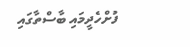ފުށްހެދީމައި ބާސްތާގައި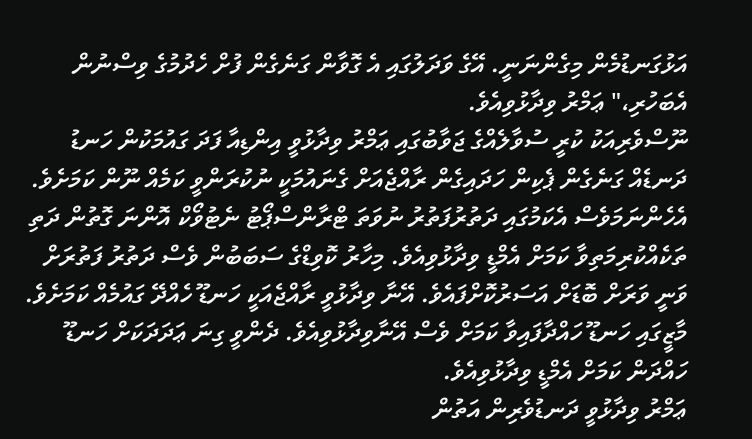އަޅުގަނޑުމެން މިގެންނަނީ. އޭގެ ވަދަލުގައި އެ ގޮވާން ގަނެގެން ފުށް ހެދުމުގެ ވިސްނުން އެބަހުރި،" ޢަމްރު ވިދާޅުވިއެވެ.
ނޫސްވެރިއަކު ކުރީ ސުވާލެއްގެ ޖަވާބުގައި ޢަމްރު ވިދާޅުވީ އިންޑިއާ ފަދަ ގައުމަކުން ހަނޑު ދަނޑެއް ގަނެގެން ޕެކިން ހަދައިގެން ރާއްޖެއަށް ގެނައުމަކީ ނުކުރަންވީ ކަމެއް ނޫން ކަމަށެވެ. އެހެންނަމަވެސް އެކަމުގައި ދަތުރުފަތުރު ނުވަތަ ޓްރާންސްޕޯޓު ނެޓުވޯކް އޮންނަ ގޮތުން ދަތި ތަކެއްކުރިމަތިވާ ކަމަށް އެމްޑީ ވިދާޅުވިއެވެ. މިހާރު ކޮވިޑްގެ ސަބަބުން ވެސް ދަތުރު ފަތުރަށް ވަނީ ވަރަށް ބޮޑަށް އަސަރުކޮށްފައެވެ. އޭނާ ވިދާޅުވީ ރާއްޖެއަކީ ހަނޑޫ ހެއްދޭ ގައުމެއް ކަމަށެވެ. މާޒީގައި ހަނޑޫ ހައްދާފައިވާ ކަމަށް ވެސް އޭނާވިދާޅުވިއެވެ. ދެންވީ ގިނަ ޢަދަދަކަށް ހަނޑޫ ހައްދަން ކަމަށް އެމްޑީ ވިދާޅުވިއެވެ.
ޢަމްރު ވިދާޅުވީ ދަނޑުވެރިން އަތުން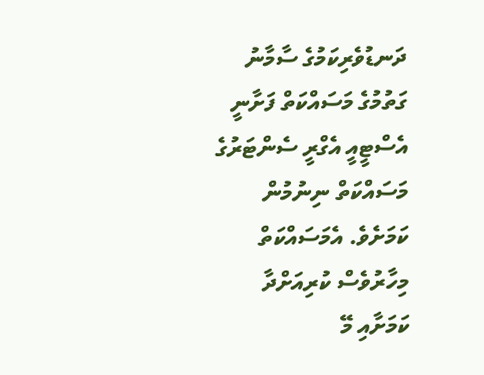ދަނޑުވެރިކަމުގެ ސާމާނު ގަތުމުގެ މަސައްކަތް ފަށާނީ އެސްޓީއީ އެގްރީ ސެންޓަރުގެ މަސައްކަތް ނިނުމުން ކަމަށެވެ. އެމަސައްކަތް މިހާރުވެސް ކުރިއަށްދާ ކަމަށާއި މޭ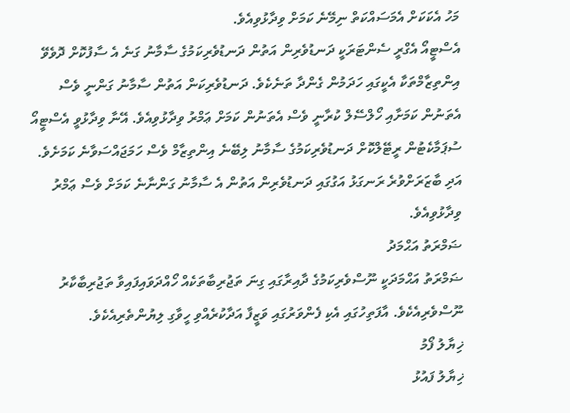މަހު އެކަކަށް އެމަސައްކަތް ނިމޭނެ ކަމަށް ވިދާޅުވިއެވެ.
އެސްޓީއޯ އެގްރީ ސެންޓަރަކީ ދަނޑުވެރިން އަތުން ދަނޑުވެރިކަމުގެ ސާމާނު ގަނެ އެ ސާފުކޮށް ދޮވެވޭ އިންތިޒާމްތަކާ އެކީގައި ހަދަމުން ގެންދާ ތަނެކެވެ. ދަނޑުވެރިކަން އަތުން ސާމާނު ގަންނީ ވެސް އެތަނުން ކަމަށާއި ހޯލްސޭލް ކުރާނީ ވެސް އެތަނުން ކަމަށް ޢަމްރު ވިދާޅުވިއެވެ. އޭނާ ވިދާޅުވީ އެސްޓީއޯ ސުޕަމާކެޓުން ރީޓޭލްކޮށް ދަނޑުވެރިކަމުގެ ސާމާނު ލިބޭނެ އިންތިޒާމް ވެސް ހަމަޖައްސަވާނެ ކަމަށެވެ. އަދި ބާޒަރަށްވުރެ ރަނގަޅު އަގުގައި ދަނޑުވެރިން އަތުން އެ ސާމާނު ގަންނާނެ ކަމަށް ވެސް ޢަމްރު ވިދާޅުވިއެވެ.
ޟަމްރަތު އަޙްމަދު
ޟަމްރަތު އަޙްމަދަކީ ނޫސްވެރިކަމުގެ ދާއިރާގައި ގިނަ ތަޖުރިބާތަކެއް ހޯއްދަވައިފައިވާ ތަޖުރިބާކާރު ނޫސްވެރިއެކެވެ. އާފަތިހުގައި އެކި ފެންވަރުގައި ވަޒީފާ އަދާކުރެއްވި ހީވާގި ލިޔުންތެރިއެކެވެ.
ޚިޔާލު ފޯމު
ޚިޔާލު ފައުޅު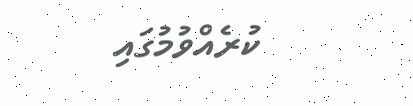ކުރެއްވުމުގައި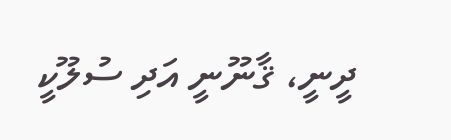ދީނީ، ޤާނޫނީ އަދި ސުލޫކީ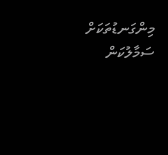މިންގަނޑުތަކަށް ސަމާލުކަން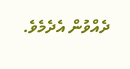ދެއްވުން އެދެމެވެ.